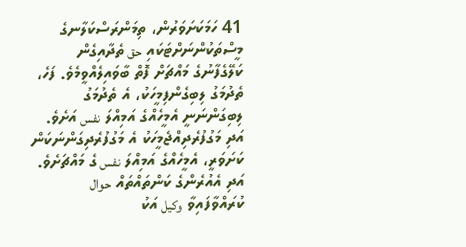41 ހަމަކަށަވަރުން، ތިމަންރަސްކަލާނގެ މީސްތަކުންނަށްޓަކައި حق ތެދާއިގެން ކަލޭގެފާނުގެ މައްޗަށް ފޮތް ބާވައިލެއްވީމެވެ. ފަހެ، ތެދުމަގު ލިބިގެންފިމީހަކު، އެ ތެދުމަގު ލިބިގަންނަނީ އެމީހެއްގެ އަމިއްލަ نفس އަށެވެ. އަދި މަގުފުރެދިއްޖެމީހަކު އެ މަގުފުރެދިގަންނަކަން ކަށަވަރީ، އެމީހެއްގެ އަމިއްލަ نفس ގެ މައްޗަށެވެ. އަދި އެއުރެންގެ ކަންތައްތައް حوال ކުރައްވާފައިވާ وكيل އަކު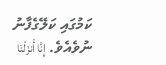ކަމުގައި ކަލޭގެފާނު ނުވެއެވެ. إِنَّا أَنزَلْنَا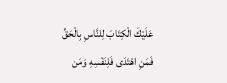عَلَيْكَ الْكِتَابَ لِلنَّاسِ بِالْحَقِّ فَمَنِ اهْتَدَى فَلِنَفْسِهِ وَمَن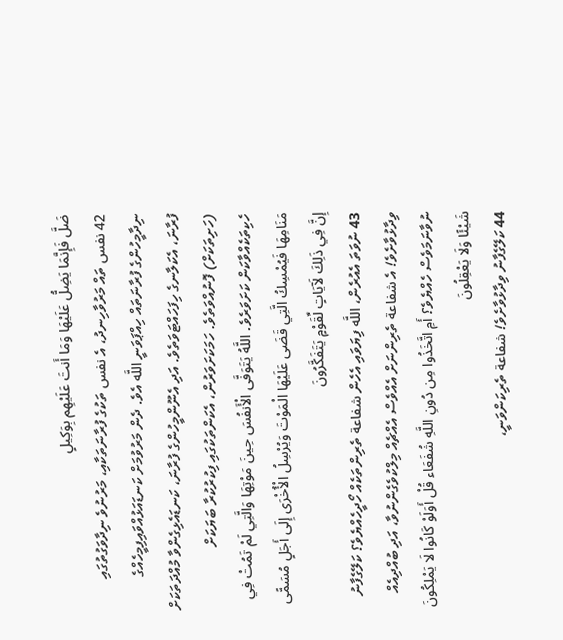ضَلَّ فَإِنَّمَا يَضِلُّ عَلَيْهَا وَمَا أَنتَ عَلَيْهِم بِوَكِيلٍ
42 نفس ތައް މަރުވާހިނދު، އެ نفس ތަކުގެ ފުރާނަތަކާއި، މަރުނުވެ ނިދާވަގުތުގައި ނިދާމީހުންގެ ފުރާނަތައް ހިއްޕަވަނީ اللَّه އެވެ. ދެން މަރުވުމަށް ކަނޑައަޅުއްވައިފިމީހެއްގެ ފުރާނަ، އެކަލާނގެ ހިފަހައްޓަވަތެވެ. އަދި އެނޫންމީހުންގެ ފުރާނަ، ކަނޑައެޅިގެންވާ މުއްދަތަކަށް (ހަށިތަކަށް) ފޮނުއްވަތެވެ. ހަމަކަށަވަރުން، އެކަންތަކުގައި ފިކުރުކުރާ ބަޔަކަށް ހެކިތަކެއްވާކަން ކަށަވަރެވެ. اللَّهُ يَتَوَفَّى الْأَنفُسَ حِينَ مَوْتِهَا وَالَّتِي لَمْ تَمُتْ فِي مَنَامِهَا فَيُمْسِكُ الَّتِي قَضَى عَلَيْهَا الْمَوْتَ وَيُرْسِلُ الْأُخْرَى إِلَى أَجَلٍ مُسَمًّى إِنَّ فِي ذَلِكَ لَآيَاتٍ لِّقَوْمٍ يَتَفَكَّرُونَ
43 ނުވަތަ އެއުރެން، اللَّه ފިޔަވައި އެހެން شفاعة ތެރިންތަކެއް ހޯދީހެއްޔެވެ؟ ކަލޭގެފާނު ވިދާޅުވާށެވެ! އެ شفاعة ތެރިންނަށް އެއްވެސް އެއްޗެއް މިލްކުވެގެންނުވާ، އަދި ބުއްދިއެއް ނުވާނަމަވެސް ހެއްޔެވެ؟ أَمِ اتَّخَذُوا مِن دُونِ اللَّهِ شُفَعَاء قُلْ أَوَلَوْ كَانُوا لَا يَمْلِكُونَ شَيْئًا وَلَا يَعْقِلُونَ
44 ކަލޭގެފާނު ވިދާޅުވާށެވެ! شفاعة ތެރިކަންވަނީ،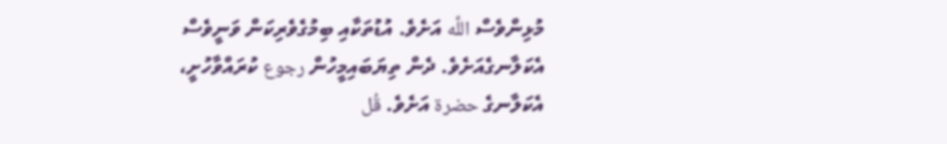މުޅިންވެސް اللَّه އަށެވެ. އުޑުތަކާއި ބިމުގެވެރިކަން ވަނީވެސް އެކަލާނގެއަށެވެ. ދެން ތިޔަބައިމީހުން رجوع ކުރައްވާހުށީ، އެކަލާނގެ حضرة އަށެވެ. قُل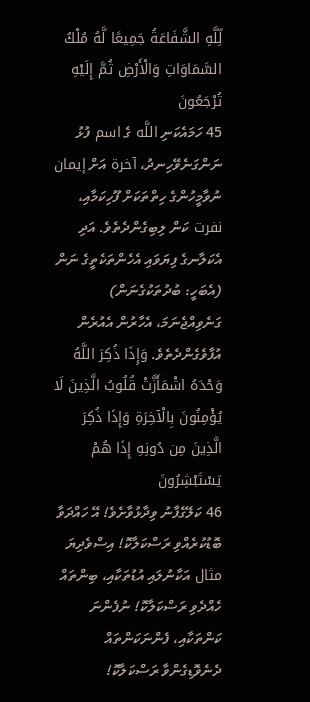لِّلَّهِ الشَّفَاعَةُ جَمِيعًا لَّهُ مُلْكُ السَّمَاوَاتِ وَالْأَرْضِ ثُمَّ إِلَيْهِ تُرْجَعُونَ
45 ހަމައެކަނި اللَّه ގެ اسم ފުޅު ނަންގަނެވޭހިނދު، آخرة އަށް إيمان ނުވާމީހުންގެ ހިތްތަކަށް ފޫހިކަމާއި، نفرت ކަން ލިބިގެންދެތެވެ. އަދި އެކަލާނގެ ފިޔަވައި އެހެންތަކެތީގެ ނަން (އެބަހީ: ބުދުތަކުގެނަން) ގަނެވިއްޖެނަމަ، އެހާރުން އެއުރެން އުފާވެގެންދެތެވެ. وَإِذَا ذُكِرَ اللَّهُ وَحْدَهُ اشْمَأَزَّتْ قُلُوبُ الَّذِينَ لَا يُؤْمِنُونَ بِالْآخِرَةِ وَإِذَا ذُكِرَ الَّذِينَ مِن دُونِهِ إِذَا هُمْ يَسْتَبْشِرُونَ
46 ކަލޭގެފާނު ވިދާޅުވާށެވެ! އޭ ހައްދަވާ ބޮޑުކުރެއްވި ރަސްކަލާކޮ! އިސްވެދިޔަ مثال އަކާނުލައި އުޑުތަކާއި، ބިންތައް ހެއްދެވި ރަސްކަލާކޮ! ނުފެންނަ ކަންތަކާއި، ފެންނަކަންތައް ދެނެވޮޑިގެންވާ ރަސްކަލާކޮ!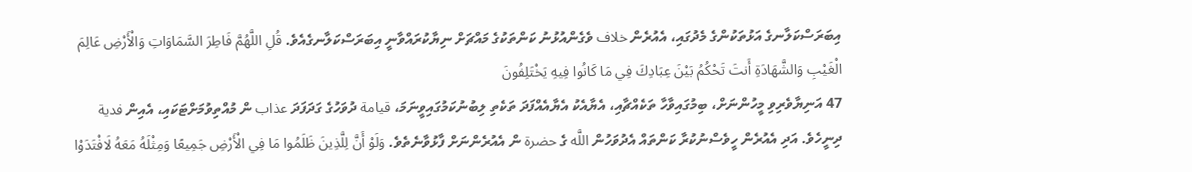އިބަރަސްކަލާނގެ އަޅުތަކުންގެ މެދުގައި، އެއުރެން خلاف ވެގެންއުޅުނު ކަންތަކުގެ މައްޗަށް ނިޔާކުރައްވާނީ އިބަރަސްކަލާނގެއެވެ. قُلِ اللَّهُمَّ فَاطِرَ السَّمَاوَاتِ وَالْأَرْضِ عَالِمَ الْغَيْبِ وَالشَّهَادَةِ أَنتَ تَحْكُمُ بَيْنَ عِبَادِكَ فِي مَا كَانُوا فِيهِ يَخْتَلِفُونَ
47 އަނިޔާވެރިވި މީހުންނަށް، ބިމުގައިވާހާ ތަކެއްޗާއި، އެޔާއެކު އެޔާއެއްފަދަ ތަކެތި ލިބުނުކަމުގައިވީނަމަ، قيامة ދުވަހުގެ ގަދަފަދަ عذاب ން މުއްތިވުމަށްޓަކައި، އެއިން فدية ދިނީހެވެ. އަދި އެއުރެން ހީވެސްނުކުރާ ކަންތައް އެދުވަހުން اللَّه ގެ حضرة ން އެއުރެންނަށް ފާޅުވާނެތެވެ. وَلَوْ أَنَّ لِلَّذِينَ ظَلَمُوا مَا فِي الْأَرْضِ جَمِيعًا وَمِثْلَهُ مَعَهُ لَافْتَدَوْا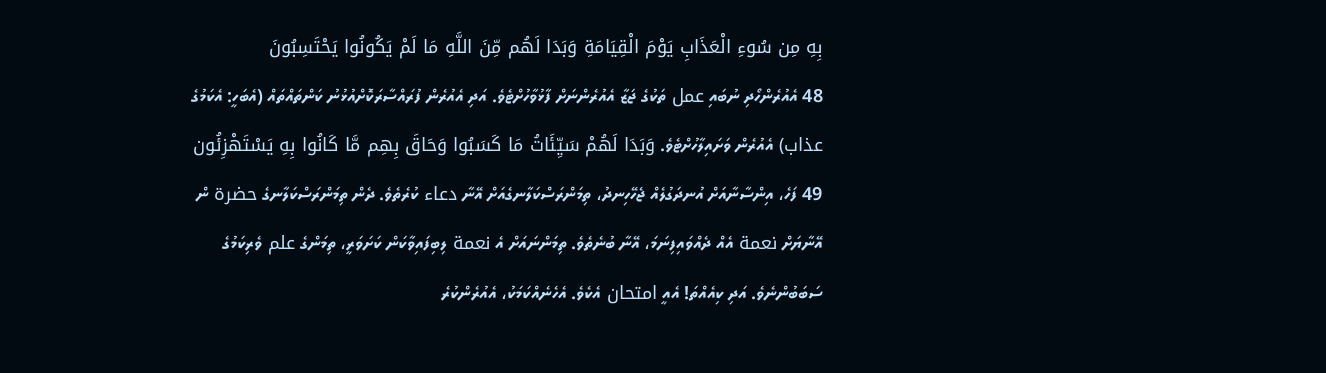بِهِ مِن سُوءِ الْعَذَابِ يَوْمَ الْقِيَامَةِ وَبَدَا لَهُم مِّنَ اللَّهِ مَا لَمْ يَكُونُوا يَحْتَسِبُونَ
48 އެއުރެންހޯދި ނުބައި عمل ތަކުގެ ޖަޒާ އެއުރެންނަށް ފާޅުވާހުށްޓެވެ. އަދި އެއުރެން ފުރައްސާރަކޮށްއުޅުނު ކަންތައްތައް (އެބަހީ: އެކަމުގެ عذاب) އެއުރެން ވަށައިލާހުށްޓެވެ. وَبَدَا لَهُمْ سَيِّئَاتُ مَا كَسَبُوا وَحَاقَ بِهِم مَّا كَانُوا بِهِ يَسْتَهْزِئُون
49 ފަހެ، އިންސާނާއަށް އުނދަގުލެއް ޖެހޭހިނދު، ތިމަންރަސްކަލާނގެއަށް އޭނާ دعاء ކުރެތެވެ. ދެން ތިމަންރަސްކަލާނގެ حضرة ން އޭނާޔަށް نعمة އެއް ދެއްވައިފިނަމަ، އޭނާ ބުނެތެވެ. ތިމަންނައަށް އެ نعمة ލިބިފައިވާކަން ކަށަވަރީ، ތިމަންގެ علم ވެރިކަމުގެ ސަބަބުންނެވެ. އަދި ކިއެއްތަ! އެއީ امتحان އެކެވެ. އެހެނެއްކަމަކު، އެއުރެންކުރެ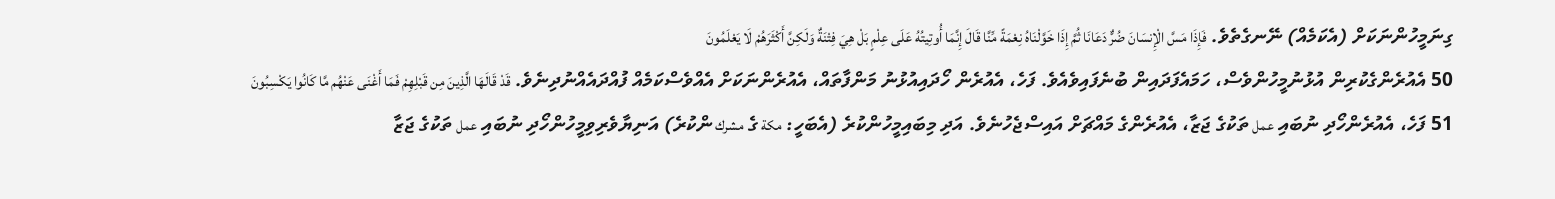ގިނަމީހުންނަކަށް (އެކަމެއް) ނޭނގެތެވެ. فَإِذَا مَسَّ الْإِنسَانَ ضُرٌّ دَعَانَا ثُمَّ إِذَا خَوَّلْنَاهُ نِعْمَةً مِّنَّا قَالَ إِنَّمَا أُوتِيتُهُ عَلَى عِلْمٍ بَلْ هِيَ فِتْنَةٌ وَلَكِنَّ أَكْثَرَهُمْ لَا يَعْلَمُونَ
50 އެއުރެންގެކުރިން އުޅުނުމީހުންވެސް، ހަމައެފަދައިން ބުނެފައިވެއެވެ. ފަހެ، އެއުރެން ހޯދައިއުޅުނު މަންފާތައް، އެއުރެންނަކަށް އެއްވެސްކަމެއް ފުއްދައެއްނުދިނެވެ. قَدْ قَالَهَا الَّذِينَ مِن قَبْلِهِمْ فَمَا أَغْنَى عَنْهُم مَّا كَانُوا يَكْسِبُونَ
51 ފަހެ، އެއުރެންހޯދި ނުބައި عمل ތަކުގެ ޖަޒާ، އެއުރެންގެ މައްޗަށް އައިސްޖެހުނެވެ. އަދި މިބައިމީހުންކުރެ (އެބަހީ: مكة ގެ مشرك ންކުރެ) އަނިޔާވެރިވިމީހުންހޯދި ނުބައި عمل ތަކުގެ ޖަޒާ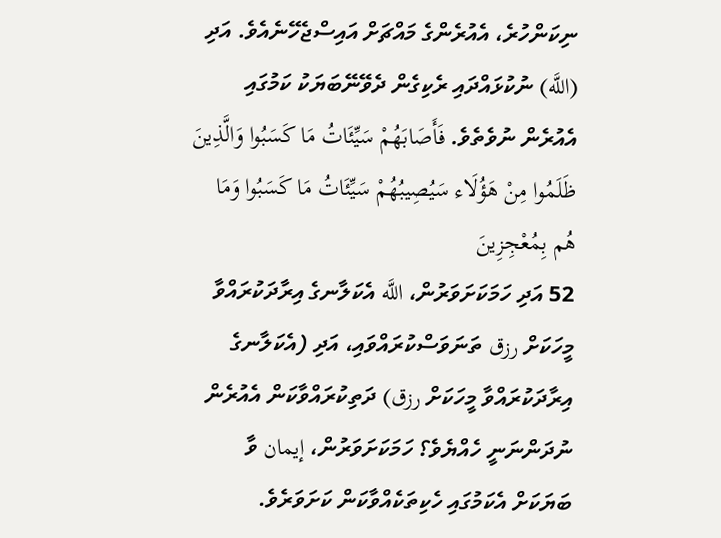ނިކަންހުރެ، އެއުރެންގެ މައްޗަށް އައިސްޖެހޭނެއެވެ. އަދި (اللَّه) ނުކުޅައްދައި ރެކިގެން ދެވޭނޭބަޔަކު ކަމުގައި އެއުރެން ނުވެތެވެ. فَأَصَابَهُمْ سَيِّئَاتُ مَا كَسَبُوا وَالَّذِينَ ظَلَمُوا مِنْ هَؤُلَاء سَيُصِيبُهُمْ سَيِّئَاتُ مَا كَسَبُوا وَمَا هُم بِمُعْجِزِينَ
52 އަދި ހަމަކަށަވަރުން، اللَّه އެކަލާނގެ އިރާދަކުރައްވާ މީހަކަށް رزق ތަނަވަސްކުރައްވައި، އަދި (އެކަލާނގެ އިރާދަކުރައްވާ މީހަކަށް رزق) ދަތިކުރައްވާކަން އެއުރެން ނުދަންނަނީ ހެއްޔެވެ؟ ހަމަކަށަވަރުން، إيمان ވާ ބަޔަކަށް އެކަމުގައި ހެކިތަކެއްވާކަން ކަށަވަރެވެ.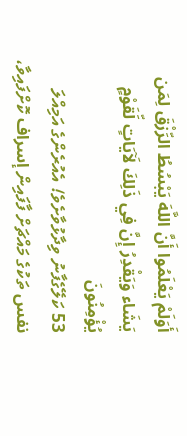أَوَلَمْ يَعْلَمُوا أَنَّ اللَّهَ يَبْسُطُ الرِّزْقَ لِمَن يَشَاء وَيَقْدِرُ إِنَّ فِي ذَلِكَ لَآيَاتٍ لِّقَوْمٍ يُؤْمِنُونَ
53 ކަލޭގެފާނު ވިދާޅުވާށެވެ! އެއުރެންގެ އަމިއްލަ نفس ތަކުގެ މައްޗަށް ފާފައިން إسراف ކޮށްފައިވާ،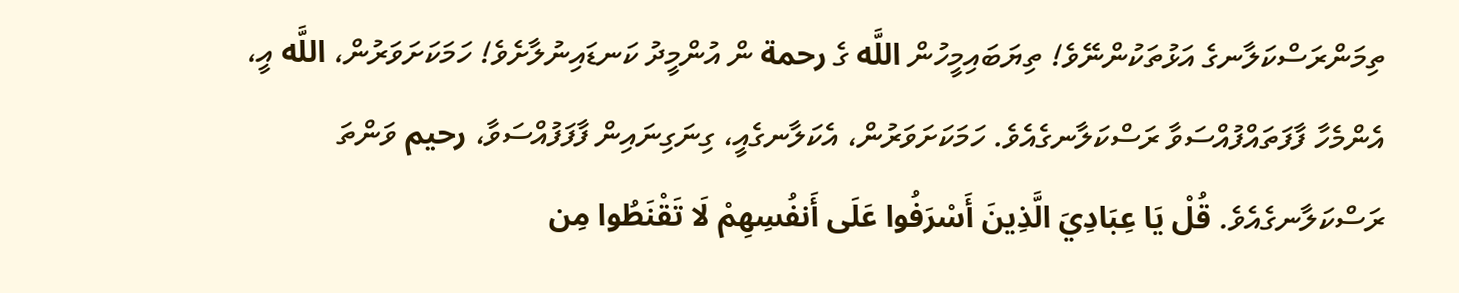ތިމަންރަސްކަލާނގެ އަޅުތަކުންނޭވެ! ތިޔަބައިމީހުން اللَّه ގެ رحمة ން އުންމީދު ކަނޑައިނުލާށެވެ! ހަމަކަށަވަރުން، اللَّه އީ، އެންމެހާ ފާފަތައްފުއްސަވާ ރަސްކަލާނގެއެވެ. ހަމަކަށަވަރުން، އެކަލާނގެއީ، ގިނަގިނައިން ފާފަފުއްސަވާ، رحيم ވަންތަ ރަސްކަލާނގެއެވެ. قُلْ يَا عِبَادِيَ الَّذِينَ أَسْرَفُوا عَلَى أَنفُسِهِمْ لَا تَقْنَطُوا مِن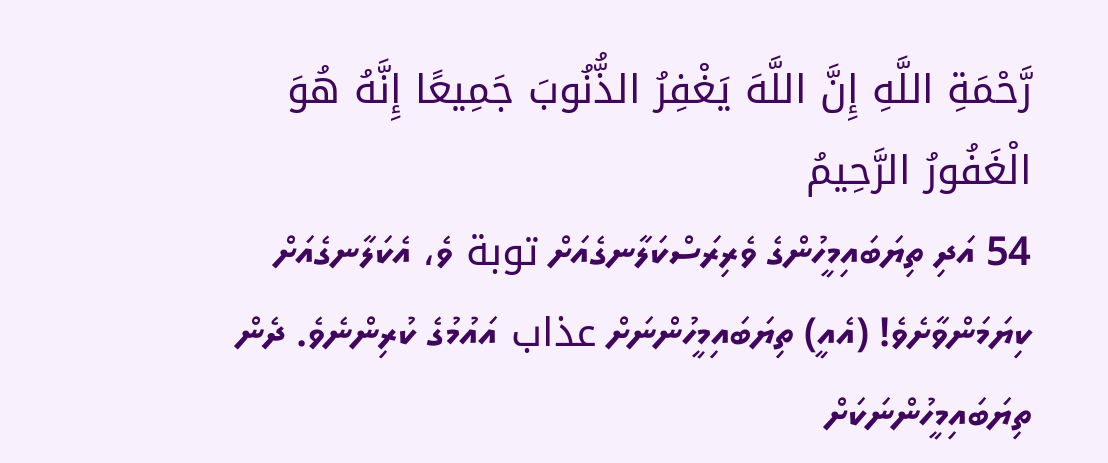رَّحْمَةِ اللَّهِ إِنَّ اللَّهَ يَغْفِرُ الذُّنُوبَ جَمِيعًا إِنَّهُ هُوَ الْغَفُورُ الرَّحِيمُ
54 އަދި ތިޔަބައިމީހުންގެ ވެރިރަސްކަލާނގެއަށް توبة ވެ، އެކަލާނގެއަށް ކިޔަމަންވާށެވެ! (އެއީ) ތިޔަބައިމީހުންނަށް عذاب އައުމުގެ ކުރިންނެވެ. ދެން ތިޔަބައިމީހުންނަކަށް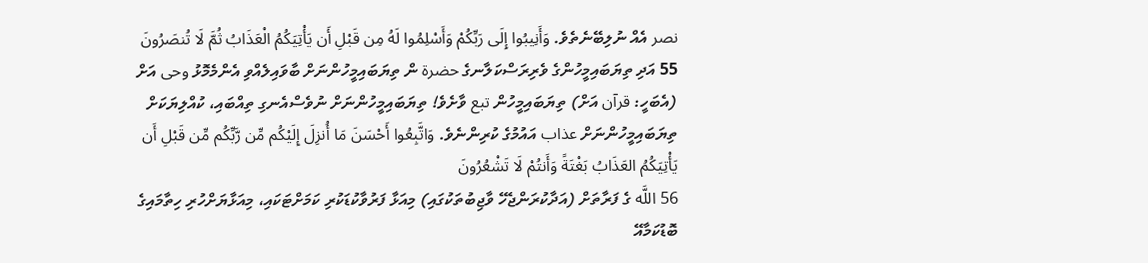نصر އެއް ނުލިބޭނެތެވެ. وَأَنِيبُوا إِلَى رَبِّكُمْ وَأَسْلِمُوا لَهُ مِن قَبْلِ أَن يَأْتِيَكُمُ الْعَذَابُ ثُمَّ لَا تُنصَرُونَ
55 އަދި ތިޔަބައިމީހުންގެ ވެރިރަސްކަލާނގެ حضرة ން ތިޔަބައިމީހުންނަށް ބާވައިލެއްވި އެންމެމޮޅު وحى އަށް (އެބަހީ: قرآن އަށް) ތިޔަބައިމީހުން تبع ވާށެވެ! ތިޔަބައިމީހުންނަށް ނުވެސްއެނގި ތިއްބައި، ކުއްލިޔަކަށް ތިޔަބައިމީހުންނަށް عذاب އައުމުގެ ކުރިންނެވެ. وَاتَّبِعُوا أَحْسَنَ مَا أُنزِلَ إِلَيْكُم مِّن رَّبِّكُم مِّن قَبْلِ أَن يَأْتِيَكُمُ العَذَابُ بَغْتَةً وَأَنتُمْ لَا تَشْعُرُونَ
56 اللَّه ގެ ފަރާތަށް (އަދާކުރަންޖެހޭ ވާޖިބުތަކުގައި) މިއަޅާ ފަރުވާކުޑަކުރި ކަމަށްޓަކައި، މިއަޅާޔަށްހުރި ހިތާމައިގެ ބޮޑުކަމާއޭ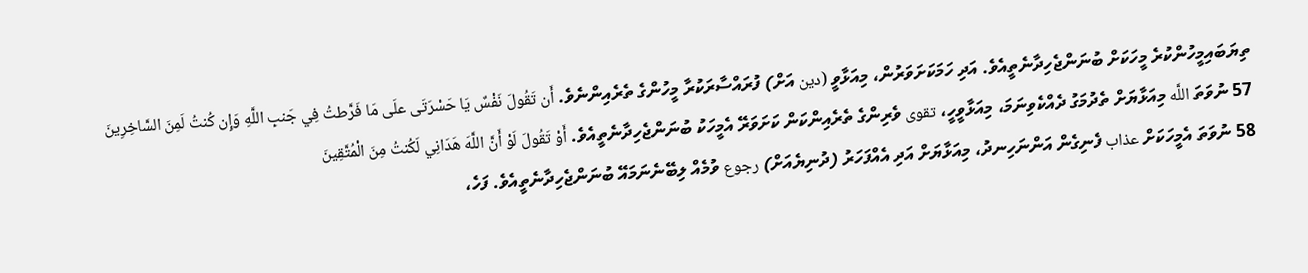ތިޔަބައިމީހުންކުރެ މީހަކަށް ބުނަންޖެހިދާނެތީއެވެ. އަދި ހަމަކަށަވަރުން، މިއަޅާވީ (دين އަށް) ފުރައްސާރަކުރާ މީހުންގެ ތެރެއިންނެވެ. أَن تَقُولَ نَفْسٌ يَا حَسْرَتَى علَى مَا فَرَّطتُ فِي جَنبِ اللَّهِ وَإِن كُنتُ لَمِنَ السَّاخِرِينَ
57 ނުވަތަ اللَّه މިއަޅާޔަށް ތެދުމަގު ދެއްކެވިނަމަ، މިއަޅާވީހީ، تقوى ވެރިންގެ ތެރެއިންކަން ކަށަވަރޭ އެމީހަކު ބުނަންޖެހިދާނެތީއެވެ. أَوْ تَقُولَ لَوْ أَنَّ اللَّهَ هَدَانِي لَكُنتُ مِنَ الْمُتَّقِينَ
58 ނުވަތަ އެމީހަކަށް عذاب ފެނިގެން އަންނަހިނދު، މިއަޅާޔަށް އަދި އެއްފަހަރު (ދުނިޔެއަށް) رجوع ވުމެއް ލިބޭނެނަމައޭ ބުނަންޖެހިދާނެތީއެވެ. ފަހެ،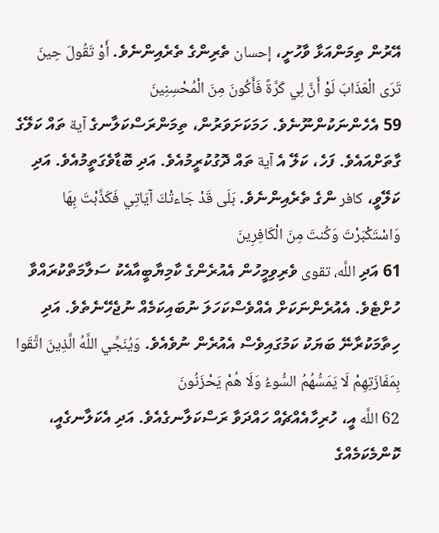އޭރުން ތިމަންއަޅާ ވާހުށީ، إحسان ތެރިންގެ ތެރެއިންނެވެ. أَوْ تَقُولَ حِينَ تَرَى الْعَذَابَ لَوْ أَنَّ لِي كَرَّةً فَأَكُونَ مِنَ الْمُحْسِنِينَ
59 އެހެންނަކުންނޫނެވެ. ހަމަކަށަވަރުން، ތިމަންރަސްކަލާނގެ آية ތައް ކަލޭގެ ގާތަށްއައެވެ. ފަހެ، ކަލޭ އެ آية ތައް ދޮގުކުރީމުއެވެ. އަދި ބޮޑާވެގަތީމުއެވެ. އަދި ކަލޭވީ، كافر ންގެ ތެރެއިންނެވެ. بَلَى قَدْ جَاءتْكَ آيَاتِي فَكَذَّبْتَ بِهَا وَاسْتَكْبَرْتَ وَكُنتَ مِنَ الْكَافِرِينَ
61 އަދި اللَّه، تقوى ވެރިވިމީހުން އެއުރެންގެ ކާމިޔާބީއާއެކު ސަލާމަތްކުރައްވާ ހުށްޓެވެ. އެއުރެންނަކަށް އެއްވެސްކަހަލަ ނުބައިކަމެއް ނުޖެހޭނެތެވެ. އަދި ހިތާމަކުރާނޭ ބަޔަކު ކަމުގައިވެސް އެއުރެން ނުވެއެވެ. وَيُنَجِّي اللَّهُ الَّذِينَ اتَّقَوا بِمَفَازَتِهِمْ لَا يَمَسُّهُمُ السُّوءُ وَلَا هُمْ يَحْزَنُونَ
62 اللَّه އީ، ހުރިހާއެއްޗެއް ހައްދަވާ ރަސްކަލާނގެއެވެ. އަދި އެކަލާނގެއީ، ކޮންމެކަމެއްގެ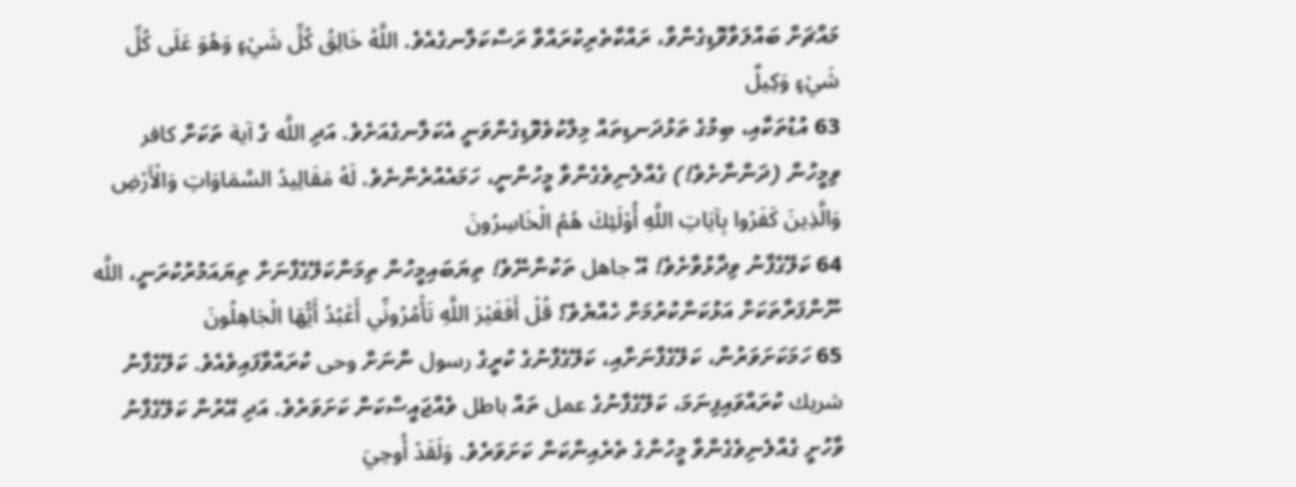މައްޗަށް ބައްލަވާވޮޑިގެންވާ، ރައްކާތެރިކުރައްވާ ރަސްކަލާނގެއެވެ. اللَّهُ خَالِقُ كُلِّ شَيْءٍ وَهُوَ عَلَى كُلِّ شَيْءٍ وَكِيلٌ
63 އުޑުތަކާއި، ބިމުގެ ތަޅުދަނޑިތައް މިލްކުވެވޮޑިގެންވަނީ އެކަލާނގެއަށެވެ. އަދި اللَّه ގެ آية ތަކަށް كافر ވިމީހުން (ދަންނާށެވެ!) ގެއްލެނިވެގެންވާ މީހުންނީ، ހަމައެއުރެންނެވެ. لَهُ مَقَالِيدُ السَّمَاوَاتِ وَالْأَرْضِ وَالَّذِينَ كَفَرُوا بِآيَاتِ اللَّهِ أُوْلَئِكَ هُمُ الْخَاسِرُونَ
64 ކަލޭގެފާނު ވިދާޅުވާށެވެ! އޭ جاهل ތަކުންނޭވެ! ތިޔަބައިމީހުން ތިމަންކަލޭގެފާނަށް ތިޔައަމުރުކުރަނީ، اللَّه ނޫންފަރާތަކަށް އަޅުކަންކުރުމަށް ހެއްޔެވެ؟ قُلْ أَفَغَيْرَ اللَّهِ تَأْمُرُونِّي أَعْبُدُ أَيُّهَا الْجَاهِلُونَ
65 ހަމަކަށަވަރުން، ކަލޭގެފާނަށާއި، ކަލޭގެފާނުގެ ކުރީގެ رسول ންނަށް وحى ކުރައްވާފައިވެއެވެ. ކަލޭގެފާނު شريك ކުރައްވައިފިނަމަ، ކަލޭގެފާނުގެ عمل ތައް باطل ވެއްޖައީސްކަން ކަށަވަރެވެ. އަދި އޭރުން ކަލޭގެފާނު ވާހުށީ ގެއްލެނިވެގެންވާ މީހުންގެ ތެރެއިންކަން ކަށަވަރެވެ. وَلَقَدْ أُوحِيَ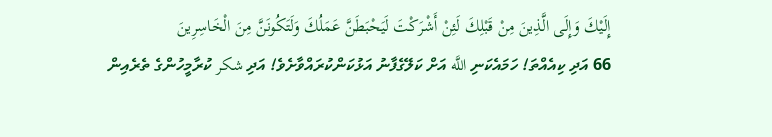إِلَيْكَ وَإِلَى الَّذِينَ مِنْ قَبْلِكَ لَئِنْ أَشْرَكْتَ لَيَحْبَطَنَّ عَمَلُكَ وَلَتَكُونَنَّ مِنَ الْخَاسِرِينَ
66 އަދި ކިއެއްތަ! ހަމައެކަނި اللَّه އަށް ކަލޭގެފާނު އަޅުކަންކުރައްވާށެވެ! އަދި شكر ކުރާމީހުންގެ ތެރެއިން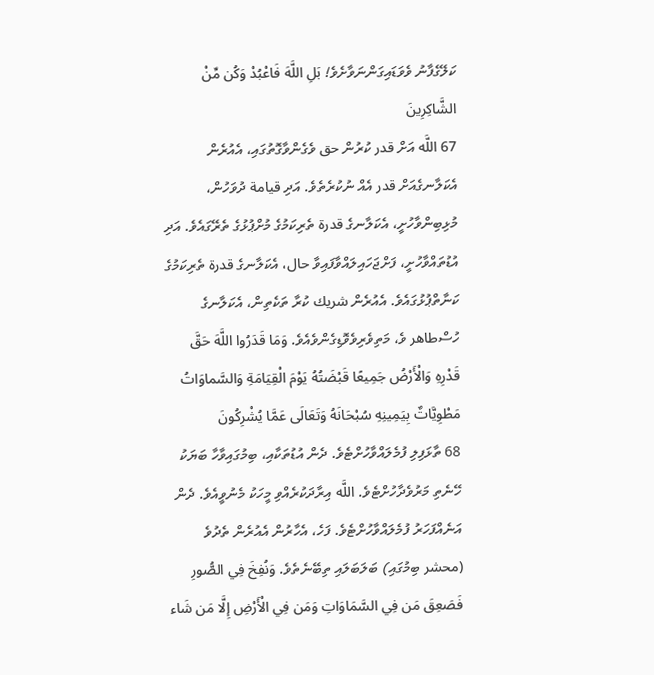ކަލޭގެފާނު ވެވަޑައިގަންނަވާށެވެ! بَلِ اللَّهَ فَاعْبُدْ وَكُن مِّنْ الشَّاكِرِينَ
67 اللَّه އަށް قدر ކުރުން حق ވެގެންވާގޮތުގައި، އެއުރެން އެކަލާނގެއަށް قدر އެއް ނުކުރެތެވެ. އަދި قيامة ދުވަހުން، މުޅިބިންވާހުށީ، އެކަލާނގެ قدرة ތެރިކަމުގެ މުށްޕުޅުގެ ތެރޭގައެވެ. އަދި އުޑުތައްވާހުށީ، ފަށްޖަހައިލައްވާފައިވާ حال، އެކަލާނގެ قدرة ތެރިކަމުގެ ކަނާތްޕުޅުގައެވެ. އެއުރެން شريك ކުރާ ތަކެތިން، އެކަލާނގެ ހުސްطاهر ވެ، މަތިވެރިވެވޮޑިގެންވެއެވެ. وَمَا قَدَرُوا اللَّهَ حَقَّ قَدْرِهِ وَالْأَرْضُ جَمِيعًا قَبْضَتُهُ يَوْمَ الْقِيَامَةِ وَالسَّماوَاتُ مَطْوِيَّاتٌ بِيَمِينِهِ سُبْحَانَهُ وَتَعَالَى عَمَّا يُشْرِكُونَ
68 ތާޅަފިލި ފުމެލައްވާހުށްޓެވެ. ދެން އުޑުތަކާއި، ބިމުގައިވާހާ ބަޔަކު ހޭނެތި މަރުވެދާހުށްޓެވެ. اللَّه އިރާދަކުރެއްވި މީހަކު މެނުވީއެވެ. ދެން އަނެއްފަހަރު ފުމެލައްވާހުށްޓެވެ. ފަހެ، އެހާރުން އެއުރެން ތެދުވެ (محشر ބިމުގައި) ބަލަބަލައި ތިބޭނެތެވެ. وَنُفِخَ فِي الصُّورِ فَصَعِقَ مَن فِي السَّمَاوَاتِ وَمَن فِي الْأَرْضِ إِلَّا مَن شَاء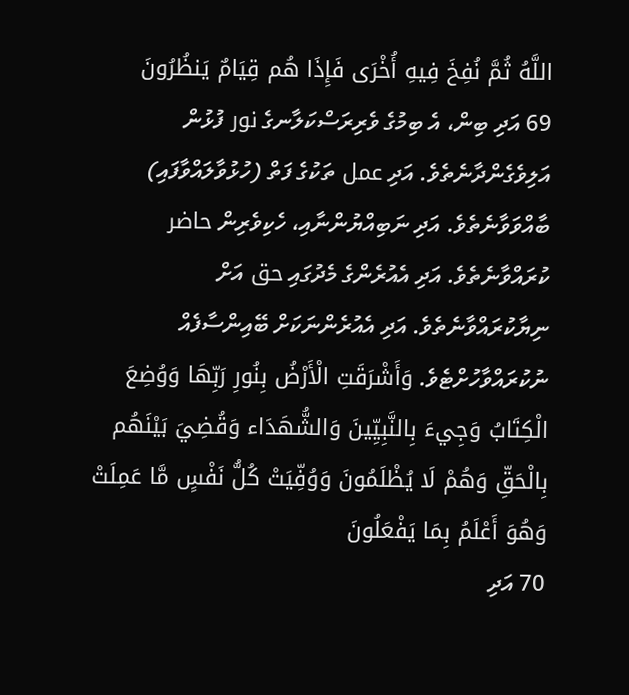اللَّهُ ثُمَّ نُفِخَ فِيهِ أُخْرَى فَإِذَا هُم قِيَامٌ يَنظُرُونَ
69 އަދި ބިން، އެ ބިމުގެ ވެރިރަސްކަލާނގެ نور ފުޅުން އަލިވެގެންދާނެތެވެ. އަދި عمل ތަކުގެ ފަތް (ހުޅުވާލައްވާފައި) ބާއްވަވާނެތެވެ. އަދި ނަބިއްޔުންނާއި، ހެކިވެރިން حاضر ކުރައްވާނެތެވެ. އަދި އެއުރެންގެ މެދުގައި حق އަށް ނިޔާކުރައްވާނެތެވެ. އަދި އެއުރެންނަކަށް ބޭއިންސާފެއް ނުކުރައްވާހުށްޓެވެ. وَأَشْرَقَتِ الْأَرْضُ بِنُورِ رَبِّهَا وَوُضِعَ الْكِتَابُ وَجِيءَ بِالنَّبِيِّينَ وَالشُّهَدَاء وَقُضِيَ بَيْنَهُم بِالْحَقِّ وَهُمْ لَا يُظْلَمُونَ وَوُفِّيَتْ كُلُّ نَفْسٍ مَّا عَمِلَتْ وَهُوَ أَعْلَمُ بِمَا يَفْعَلُونَ
70 އަދި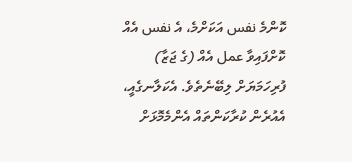ކޮންމެ نفس އަކަށްމެ، އެ نفس އެއް ކޮށްފައިވާ عمل އެއް (ގެ ޖަޒާ) ފުރިހަމަޔަށް ލިބޭނެތެވެ. އެކަލާނގެއީ، އެއުރެން ކުރާކަންތައް އެންމެމޮޅަށް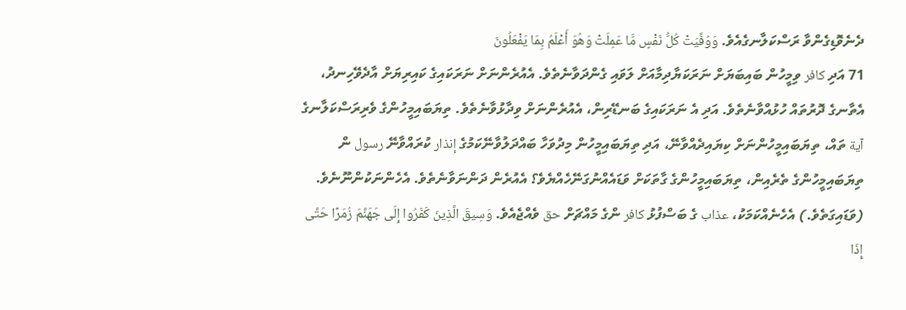ދެނެވޮޑިގެންވާ ރަސްކަލާނގެއެވެ. وَوُفِّيَتْ كُلُّ نَفْسٍ مَّا عَمِلَتْ وَهُوَ أَعْلَمُ بِمَا يَفْعَلُونَ
71 އަދި كافر ވިމީހުން ބައިބަޔަށް ނަރަކަޔާދިމާއަށް ލަވައި ގެންދަވާނެތެވެ. އެއުރެންނަށް ނަރަކައިގެ ކައިރިޔަށް އާދެވޭހިނދު، އެތާނގެ ދޮރުތައް ހުޅުއްވާނެތެވެ. އަދި އެ ނަރަކައިގެ ބަނޑޭރިން، އެއުރެންނަށް ވިދާޅުވާނެތެވެ. ތިޔަބައިމީހުންގެ ވެރިރަސްކަލާނގެ آية ތައް، ތިޔަބައިމީހުންނަށް ކިޔައިދެއްވާނޭ، އަދި ތިޔަބައިމީހުން މިދުވަހާ ބައްދަލުވާނޭކަމުގެ إنذار ކުރައްވާނޭ رسول ން ތިޔަބައިމީހުންގެ ތެރެއިން، ތިޔަބައިމީހުންގެ ގާތަކަށް ވަޑައެއްނުގަނޭހެއްޔެވެ؟ އެއުރެން ދަންނަވާނެތެވެ. އެހެންނަކުންނޫނެވެ. (ވަޑައިގަތެވެ.) އެހެނެއްކަމަކު، عذاب ގެ ބަސްފުޅު كافر ންގެ މައްޗަށް حق ވެއްޖެއެވެ. وَسِيقَ الَّذِينَ كَفَرُوا إِلَى جَهَنَّمَ زُمَرًا حَتَّى إِذَا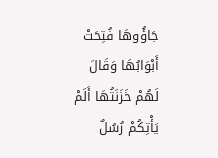جَاؤُوهَا فُتِحَتْ أَبْوَابُهَا وَقَالَ لَهُمْ خَزَنَتُهَا أَلَمْ يَأْتِكُمْ رُسُلٌ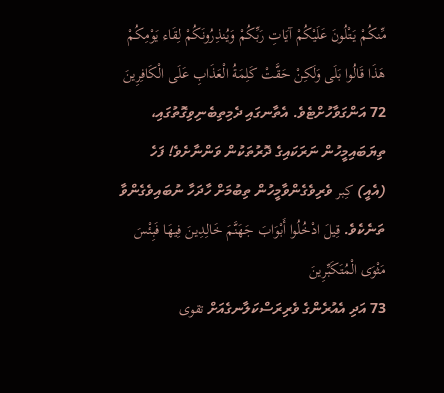مِّنكُمْ يَتْلُونَ عَلَيْكُمْ آيَاتِ رَبِّكُمْ وَيُنذِرُونَكُمْ لِقَاء يَوْمِكُمْ هَذَا قَالُوا بَلَى وَلَكِنْ حَقَّتْ كَلِمَةُ الْعَذَابِ عَلَى الْكَافِرِينَ
72 އަންގަވާހުށްޓެވެ. އެތާނގައި ދެމިތިބެނިވިގޮތުގައި، ތިޔަބައިމީހުން ނަރަކައިގެ ދޮރުތަކުން ވަންނާށެވެ! ފަހެ (އެއީ) كِبر ވެރިވެގެންވާމީހުން ތިބުމަށް ހާދަހާ ނުބައިވެގެންވާ ތަނެކެވެ. قِيلَ ادْخُلُوا أَبْوَابَ جَهَنَّمَ خَالِدِينَ فِيهَا فَبِئْسَ مَثْوَى الْمُتَكَبِّرِينَ
73 އަދި އެއުރެންގެ ވެރިރަސްކަލާނގެއަށް تقوى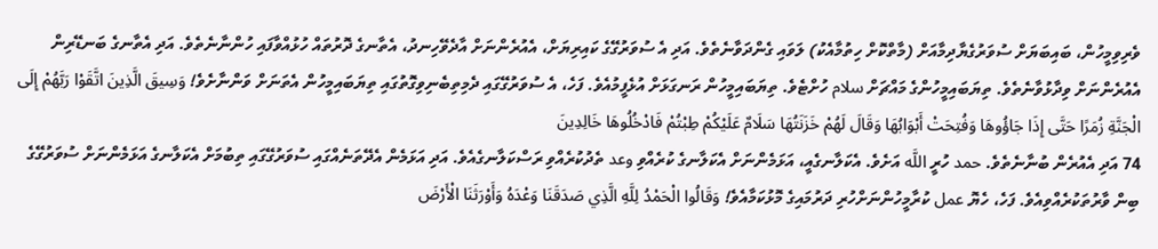ވެރިވިމީހުން، ބައިބަޔަށް ސުވަރުގެޔާދިމާއަށް (މާތްކޮށް ހިތުމާއެކު) ލަވައި ގެންދަވާނެތެވެ. އަދި އެ ސުވަރުގޭގެ ކައިރިޔަށް، އެއުރެންނަށް އާދެވޭހިނދު، އެތާނގެ ދޮރުތައް ހުޅުއްވާފައި ހުންނާނެތެވެ. އަދި އެތާނގެ ބަނޑޭރިން އެއުރެންނަށް ވިދާޅުވާނެތެވެ. ތިޔަބައިމީހުންގެ މައްޗަށް سلام ހުށްޓެވެ. ތިޔަބައިމީހުން ރަނގަޅަށް އުޅެފީމުއެވެ. ފަހެ، އެ ސުވަރުގޭގައި ދެމިތިބެނިވިގޮތުގައި ތިޔަބައިމީހުން އެތަނަށް ވަންނާށެވެ! وَسِيقَ الَّذِينَ اتَّقَوْا رَبَّهُمْ إِلَى الْجَنَّةِ زُمَرًا حَتَّى إِذَا جَاؤُوهَا وَفُتِحَتْ أَبْوَابُهَا وَقَالَ لَهُمْ خَزَنَتُهَا سَلَامٌ عَلَيْكُمْ طِبْتُمْ فَادْخُلُوهَا خَالِدِينَ
74 އަދި އެއުރެން ބުނާނެތެވެ. حمد ހުރީ اللَّه އަށެވެ. އެކަލާނގެއީ، އަޅަމެންނަށް އެކަލާނގެ ކުރެއްވި وعد ތެދުކުރެއްވި ރަސްކަލާނގެއެވެ. އަދި އަޅަމެން އެދޭތަނެއްގައި ސުވަރުގޭގައި ތިބުމަށް އެކަލާނގެ އަޅަމެންނަށް ސުވަރުގޭގެ ބިން ވާރުތަކުރެއްވިއެވެ. ފަހެ، ހެޔޮ عمل ކުރާމީހުންނަށްހުރި ދަރުމައިގެ މޮޅުކަމާއެވެ! وَقَالُوا الْحَمْدُ لِلَّهِ الَّذِي صَدَقَنَا وَعْدَهُ وَأَوْرَثَنَا الْأَرْضَ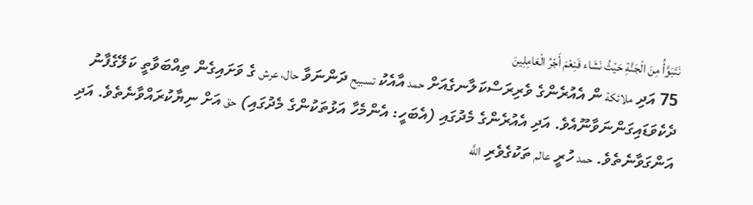نَتَبَوَّأُ مِنَ الْجَنَّةِ حَيْثُ نَشَاء فَنِعْمَ أَجْرُ الْعَامِلِينَ
75 އަދި ملائكة ން އެއުރެންގެ ވެރިރަސްކަލާނގެއަށް حمد އާއެކު تسبيح ދަންނަވާ حال، عرش ގެ ވަށައިގެން ތިއްބަވާތީ ކަލޭގެފާނު ދެކެވަޑައިގަންނަވާނޫއެވެ. އަދި އެއުރެންގެ މެދުގައި (އެބަހީ: އެންމެހާ އަޅުތަކުންގެ މެދުގައި) حق އަށް ނިޔާކުރައްވާނެތެވެ. އަދި އަންގަވާނެތެވެ. حمد ހުރީ عالم ތަކުގެވެރި اللَّه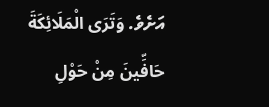އަށެވެ. وَتَرَى الْمَلَائِكَةَ حَافِّينَ مِنْ حَوْلِ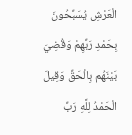الْعَرْشِ يُسَبِّحُونَ بِحَمْدِ رَبِّهِمْ وَقُضِيَ بَيْنَهُم بِالْحَقِّ وَقِيلَ الْحَمْدُ لِلَّهِ رَبِّ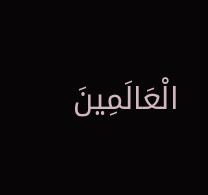الْعَالَمِينَ